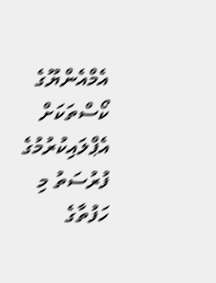އެމްއެންޔޫގެ ކޯސްތަކަށް އެޕްލައިކުރުމުގެ ފުރުސަތު މި ހަފުތާގެ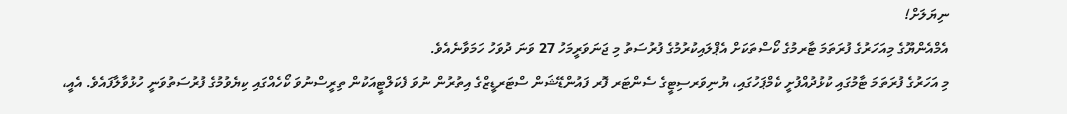ނިޔަލަށް!
އެމްއެންޔޫގެ މިއަހަރުގެ ފުރަތަމަ ޓާރމުގެ ކޯސްތަކަށް އެޕްލައިކުރުމުގެ ފުރުސަތު މި ޖަނަވަރީމަހު 27 ވަނަ ދުވަހު ހަމަވާނެއެވެ.
މި އަހަރުގެ ފުރަތަމަ ޓާމުގައި ކުޅުދުއްފުށީ ކެމްޕަހުގައި، ޔުނިވަރސިޓީގެ ސެންޓަރ ފޮރ ފައުންޑޭޝަން ސްޓަރޑީޒްގެ އިތުރުން ނުވަ ފެކަލްޓީއަކުން ތިރީސްނުވަ ކޯހެއްގައި ކިޔެވުމުގެ ފުރުސަތުވަނީ ހުޅުވާލާފައެވެ. އެއީ،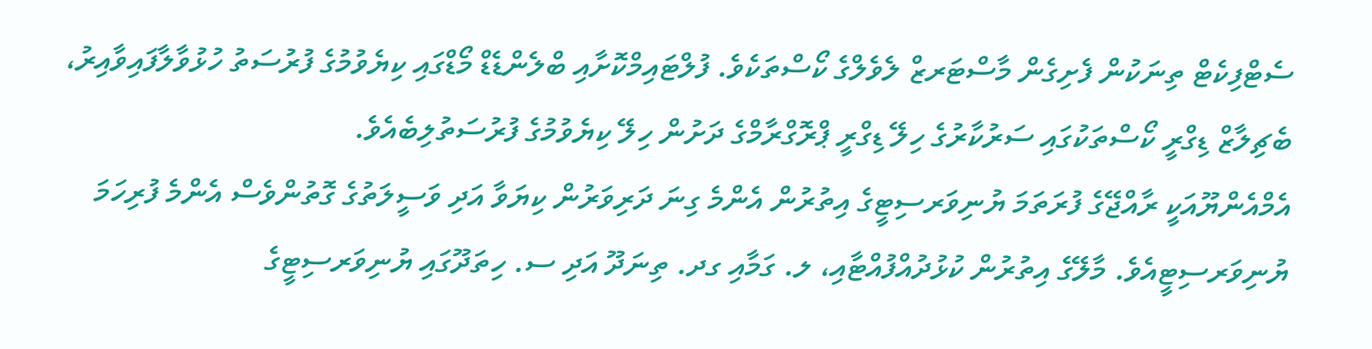ސެޓްފިކެޓް ތިނަކުން ފެށިގެން މާސްޓަރޒް ލެވެލްގެ ކޯސްތަކެވެ. ފުލްޓައިމްކޮށާއި ބްލެންޑެޑް މޯޑްގައި ކިޔެވުމުގެ ފުރުސަތު ހުޅުވާލާފައިވާއިރު، ބެޗިލާޒް ޑިގްރީ ކޯސްތަކުގައި ސަރުކާރުގެ ހިލޭ ޑިގްރީ ޕްރޮގްރާމްގެ ދަށުން ހިލޭ ކިޔެވުމުގެ ފުރުސަތުލިބެއެވެ.
އެމްއެންޔޫއަކީ ރާއްޖޭގެ ފުރަތަމަ ޔުނިވަރސިޓީގެ އިތުރުން އެންމެ ގިނަ ދަރިވަރުން ކިޔަވާ އަދި ވަސީލަތުގެ ގޮތުންވެސް އެންމެ ފުރިހަމަ ޔުނިވަރސިޓީއެވެ. މާލޭގެ އިތުރުން ކުޅުދުއްފުއްޓާއި، ލ. ގަމާއި ގދ. ތިނަދޫ އަދި ސ. ހިތަދޫގައި ޔުނިވަރސިޓީގެ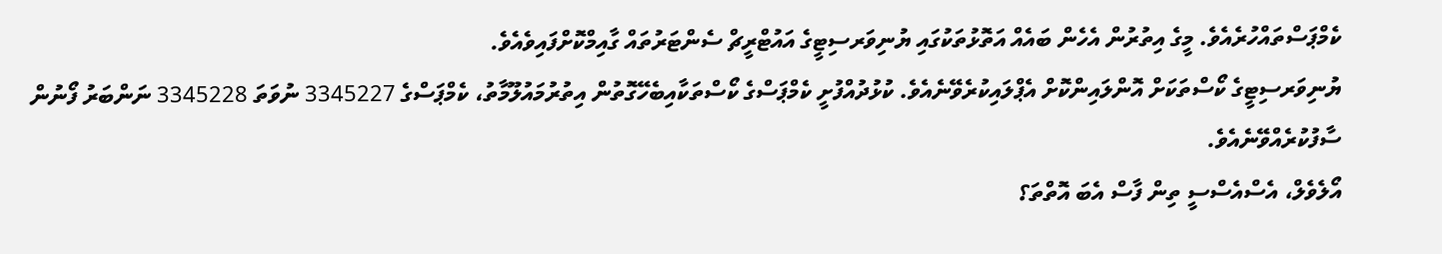ކެމްޕަސްތައްހުރެއެވެ. މީގެ އިތުރުން އެހެން ބައެއް އަތޮޅުތަކުގައި ޔުނިވަރސިޓީގެ އައުޓްރީޗް ސެންޓަރުތައް ގާއިމްކޮށްފައިވެއެވެ.
ޔުނިވަރސިޓީގެ ކޯސްތަކަށް އޮންލައިންކޮށް އެޕްލައިކުރެވޭނެއެވެ. ކުޅުދުއްފުށީ ކެމްޕަސްގެ ކޯސްތަކާއިބެހޭގޮތުން އިތުރުމައުލޫމާތު، ކެމްޕަސްގެ 3345227 ނުވަތަ 3345228 ނަންބަރު ފޯނުން ސާފުކުރެއްވޭނެއެވެ.
އޯލެވެލް، އެސްއެސްސީ ތިން ފާސް އެބަ އޮތްތަ؟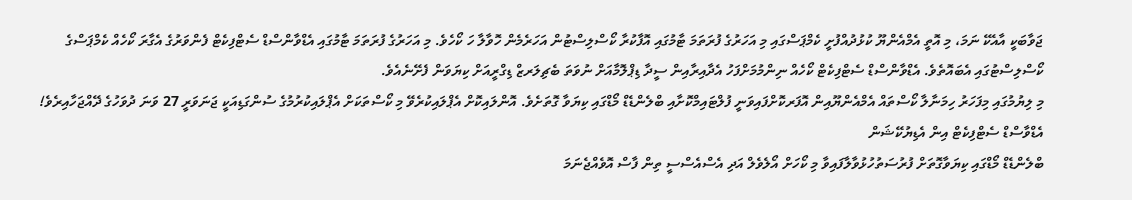ޖަވާބަކީ އާއެކޭ ނަމަ، މި އޮތީ އެމްއެންޔޫ ކުޅުދުއްފުށީ ކެމްޕަސްގައި މި އަހަރުގެ ފުރަތަމަ ޓާމުގައި އޮފާކުރާ ކޯސްލިސްޓުން އަހަރެމެން ހޮވާލާ ހަ ކޯހެވެ. މި އަހަރުގެ ފުރަތަމަ ޓާމުގައި އެޑްވާންސްޑް ސެޓްފިކެޓް ފެންވަރުގެ އެގާރަ ކޯހެއް ކެމްޕަސްގެ ކޯސްލިސްޓުގައި އެބައޮތެވެ. އެޑްވާންސްޑް ސެޓްފިކެޓް ކޯހެއް ނިންމުމަށްފަހު އެދާއިރާއިން ސީދާ ޑިޕްލޮމާއަށް ނުވަތަ ބެޗިލަރޒް ޑިގްރީއަށް ކިޔަވަން ފެށޭނެއެވެ.
މި ލިޔުމުގައި މިފަހަރު ހިމަނާލާ ކޯސްތައް އެމްއެންޔޫއިން އޮފަރކޮށްފައިވަނީ ފުލްޓައިމްކޮށާއި ބްލެންޑެޑް މޯޑްގައި ކިޔަވާ ގޮތަށެވެ. އޮންލައިކޮށް އެޕްލައިކުރެވޭ މި ކޯސްތަކަށް އެޕްލައިކުރުމުގެ ސުންގަޑިއަކީ ޖަނަވަރީ 27 ވަނަ ދުވަހުގެ ދޭއްޖަހާއިރެވެ!
އެޑްވާސްޑް ސެޓްފިކެޓް އިން އެޑިޔުކޭޝަން
ބްލެންޑެޑް މޯޑްގައި ކިޔަވާގޮތަށް ފުރުސަތުހުޅުވާލާފައިވާ މި ކޯހަށް އޯލެވެލް އަދި އެސްއެސްސީ ތިން ފާސް އޮވެއްޖެނަމަ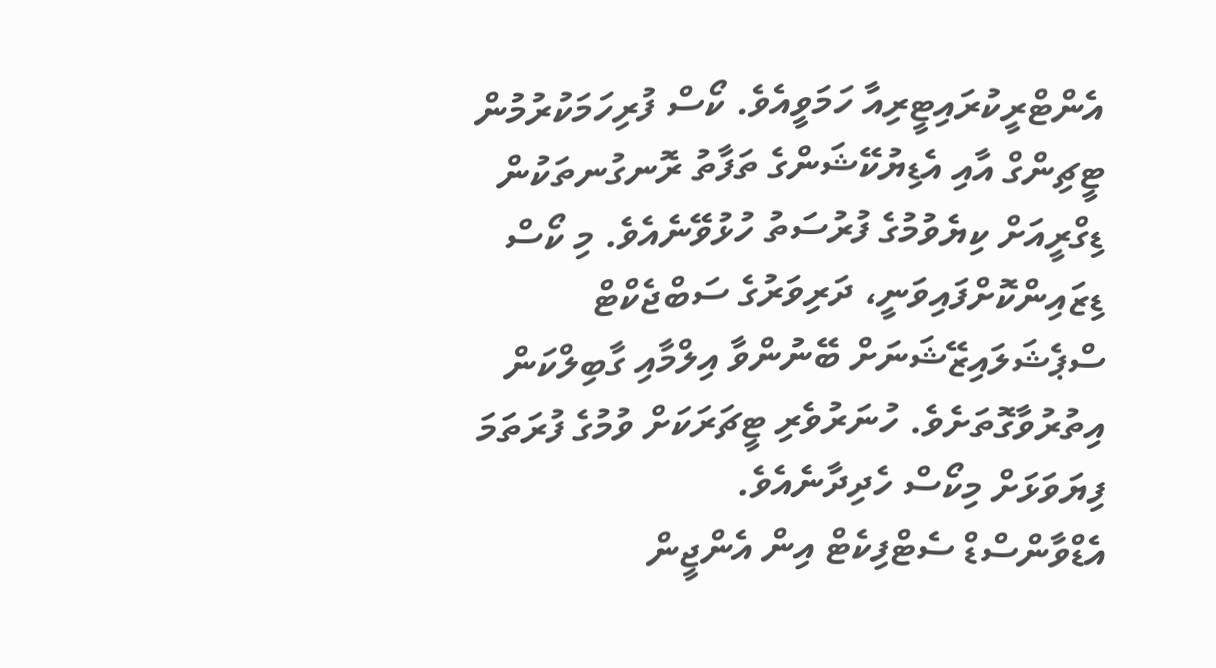އެންޓްރީކުރައިޓީރިއާ ހަމަވީއެވެ. ކޯސް ފުރިހަމަކުރުމުން ޓީޗިންގް އާއި އެޑިޔުކޭޝަންގެ ތަފާތު ރޮނގުނތަކުން ޑިގްރީއަށް ކިޔެވުމުގެ ފުރުސަތު ހުޅުވޭނެއެވެ. މި ކޯސް ޑިޒައިންކޮށްފައިވަނީ، ދަރިވަރުގެ ސަބްޖެކްޓް ސްޕެޝަލައިޒޭޝަނަށް ބޭނުންވާ އިލްމާއި ގާބިލްކަން އިތުރުވާގޮތަށެވެ. ހުނަރުވެރި ޓީޗަރަކަށް ވުމުގެ ފުރަތަމަ ފިޔަވަޅަށް މިކޯސް ހެދިދާނެއެވެ.
އެޑްވާންސްޑް ސެޓްފިކެޓް އިން އެންޖީން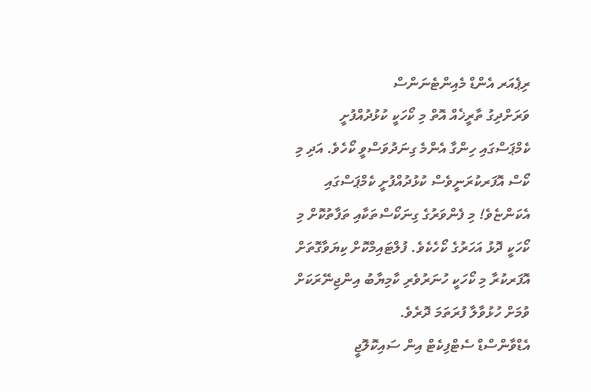ރިޕެއަރ އެންޑް މެއިންޓެނަންސް
ވަރަށްދިގު ތާރީޚެއް އޮތް މި ކޯހަކީ ކުޅުދުއްފުށީ ކެމްޕަސްގައި ހިންގާ އެންމެ ގިނަދުވަސްވީ ކޯހެވެ. އަދި މި ކޯސް އޮފަރކުރަނީވެސް ކުޅުދުއްފުށީ ކެމްޕަސްގައި އެކަންޏެވެ! މި ފެންވަރުގެ ގިނަކޯސްތަކާއި ތަފާތުކޮށް މި ކޯހަކީ ދޮޅު އަހަރުގެ ކޯހެކެވެ. ފުލްޓައިމްކޮށް ކިޔަވާގޮތަށް އޮފަރކުރާ މި ކޯހަކީ ހުނަރުވެރި ކާމިޔާބު އިންޖިނޭރަކަށް ވުމަށް ހުޅުވާލާ ފުރަތަމަ ދޮރެވެ.
އެޑްވާންސްޑް ސެޓްފިކެޓް އިން ސައިކޮލޮޖީ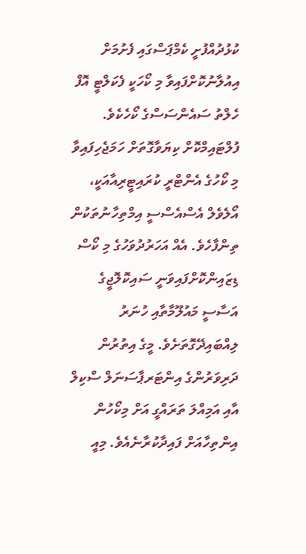ކުޅުދުއްފުށީ ކެމްޕަސްގައި ފެށުމަށް އިއުލާނުކޮށްފައިވާ މި ކޯހަކީ ފެކަލްޓީ އޮފް ހެލްތު ސައެންސަސްގެ ކޯހެކެވެ. ފުލްޓައިމްކޮށް ކިޔަވާގޮތަށް ހަމަޖެހިފައިވާ މި ކޯހުގެ އެންޓްރީ ކުރައިޓީރިއާއަކީ، އޯލެވެލް އެސްއެސްސީ އިމްތިހާނުތަކުން ތިންފާހެވެ. އެއް އަހަރުދުވަހުގެ މި ކޯސް ޑިޒައިންކޮށްފައިވަނީ ސައިކޮލޮޖީގެ އަސާސީ މައުލޫމާތާއި ހުނަރު ލިއްބައިދޭގޮތަށެވެ. މީގެ އިތުރުން ދަރިވަރުންގެ އިންޓަރޕާސަނަލް ސްކިލް އާއި އަމިއްލަ ތަރައްގީ އަށް މިކޯހުން އިންތިހާއަށް ފައިދާކުރާނެއެވެ. މިއީ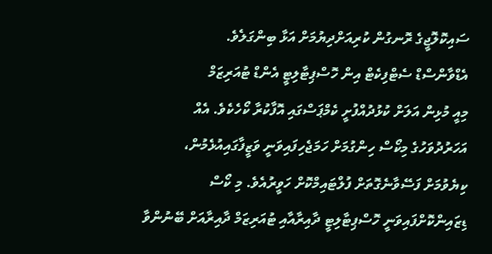ސައިކޮލޮޖީގެ ރޮނގުން ކުރިއަށްދިޔުމަށް އަޅާ ބިންގަލެވެ.
އެޑްވާންސްޑް ސެޓްފިކެޓް އިން ހޮސްޕިޓާލިޓީ އެންޑް ޓުއަރިޒަމް
މިއީ މުޅިން އަލަށް ކުޅުދުއްފުށީ ކެމްޕަސްގައި އޮފާކުރާ ކޯހެކެވެ. އެއް އަހަރުދުވަހުގެ މިކޯސް ހިންގުމަށް ހަމަޖެހިފައިވަނީ ވަޒީފާގައިއުޅެމުން، ކިޔެވުމަށް ފަސޭވާނެގޮތަށް ފުލްޓައިމްކޮށް ހަވީރުއެވެ. މި ކޯސް ޑިޒައިންކޮށްފައިވަނީ ހޮސްޕިޓާލިޓީ ދާއިރާއާއި ޓުއަރިޒަމް ދާއިރާއަށް ބޭނުންވާ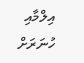އިލްމާއި ހުނަރަށް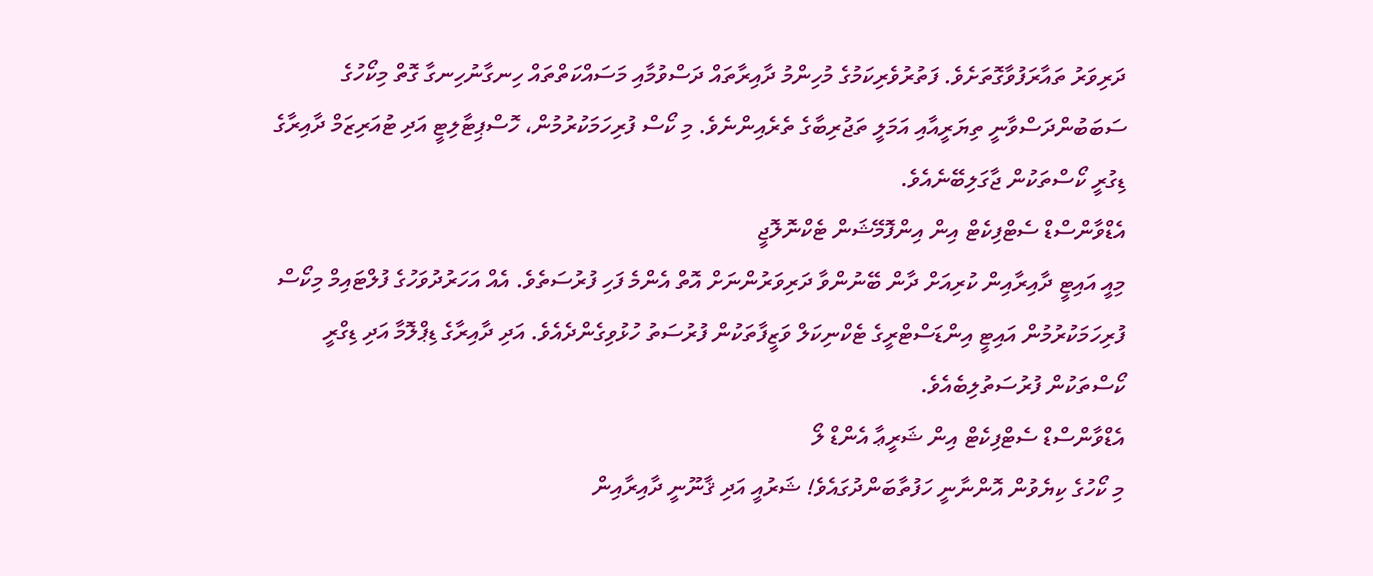ދަރިވަރު ތައާރަފުވާގޮތަށެވެ. ފަތުރުވެރިކަމުގެ މުހިންމު ދާއިރާތައް ދަސްވުމާއި މަސައްކަތްތައް ހިނގާނުހިނގާ ގޮތް މިކޯހުގެ ސަބަބުންދަސްވާނީ ތިޔަރީއާއި އަމަލީ ތަޖުރިބާގެ ތެރެއިންނެވެ. މި ކޯސް ފުރިހަމަކުރުމުން، ހޮސްޕިޓާލިޓީ އަދި ޓުއަރިޒަމް ދާއިރާގެ ޑިގުރީ ކޯސްތަކުން ޖާގަލިބޭނެއެވެ.
އެޑްވާންސްޑް ސެޓްފިކެޓް އިން އިންފޮމޭޝަން ޓެކްނޮލޮޖީ
މިއީ އައިޓީ ދާއިރާއިން ކުރިއަށް ދާން ބޭނުންވާ ދަރިވަރުންނަށް އޮތް އެންމެ ފަހި ފުރުސަތެވެ. އެއް އަހަރުދުވަހުގެ ފުލްޓައިމް މިކޯސް ފުރިހަމަކުރުމުން އައިޓީ އިންޑަސްޓްރީގެ ޓެކްނިކަލް ވަޒީފާތަކުން ފުރުސަތު ހުޅުވިގެންދެއެވެ. އަދި ދާއިރާގެ ޑިޕްލޮމާ އަދި ޑިގްރީ ކޯސްތަކުން ފުރުސަތުލިބެއެވެ.
އެޑްވާންސްޑް ސެޓްފިކެޓް އިން ޝަރީޢާ އެންޑް ލޯ
މި ކޯހުގެ ކިޔެވުން އޮންނާނީ ހަފުތާބަންދުގައެވެ! ޝަރުއީ އަދި ޤާނޫނީ ދާއިރާއިން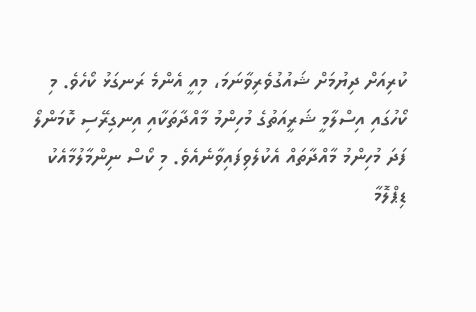ކުރިއަށް ދިޔުމަށް ޝައުގުވެރިވާނަމަ، މިއީ އެންމެ ރަނގަޅު ކޯހެވެ. މި ކޯހުގައި އިސްލާމީ ޝަރީއަތުގެ މުހިންމު މާއްދާތަކާއި އިނގިރޭސި ކޮމަންލޯ ފަދަ މުހިންމު މާއްދާތައް އެކުލެވިފައިވާނެއެވެ. މި ކޯސް ނިންމާލުމާއެކު ޑިޕްލޮމާ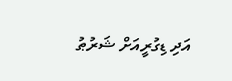އަދި ޑިގުރީއަށް ޝަރުޠު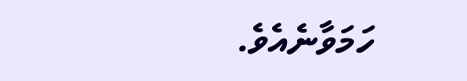ހަމަވާނެއެވެ.